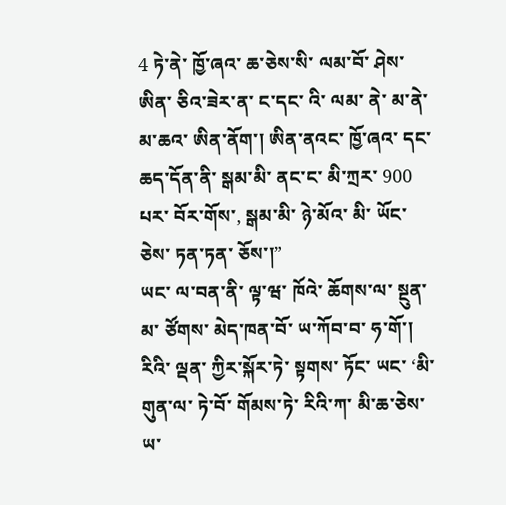4 ཏེ་ནེ་ ཁྱོ་ཞའ་ ཆ་ཅེས་སི་ ལམ་བོ་ ཤེས་ཨིན་ ཅིའ་ཟེར་ན་ ང་དང་ འི་ ལམ་ ནེ་ མ་ནེ་ མ་ཆའ་ ཨིན་ནོག་། ཨིན་ནའང་ ཁྱོ་ཞའ་ དང་ ཆད་དོན་ནི་ སྒམ་མི་ ནང་ང་ མི་ཀྲར་ 900 པར་ བོར་གོས་, སྒམ་མི་ ཉེ་མོའ་ མི་ ཡོང་ཅེས་ ཏན་ཏན་ ཅོས་།”
ཡང་ ལ་བན་ནི་ ལྟ་ཝ་ ཁོའེ་ ཆོགས་ལ་ སྔུན་མ་ ཙོགས་ མེད་ཁན་བོ་ ཡ་ཀོབ་བ་ ཧ་གོ་།
རིའི་ ལྡན་ ཀྱིར་སྐོར་ཏེ་ སྟགས་ ཏོང་ ཡང་ ‘མི་གུན་ལ་ ཏེ་བོ་ གོམས་ཏེ་ རིའི་ཀ་ མི་ཆ་ཅེས་ ཡ་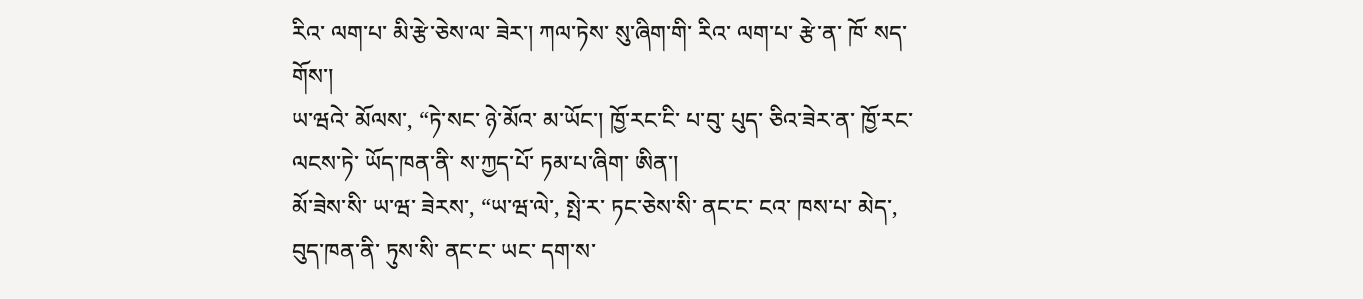རིའ་ ལག་པ་ མི་རྩེ་ཅེས་ལ་ ཟེར་། ཀལ་ཏེས་ སུ་ཞིག་གི་ རིའ་ ལག་པ་ རྩེ་ན་ ཁོ་ སད་གོས་།
ཡ་ཝའེ་ མོལས་, “ཏེ་སང་ ཉེ་མོའ་ མ་ཡོང་། ཁྱོ་རང་ངི་ པ་བུ་ པུད་ ཅིའ་ཟེར་ན་ ཁྱོ་རང་ ལངས་ཏེ་ ཡོད་ཁན་ནི་ ས་ཀྱད་པོ་ ཏམ་པ་ཞིག་ ཨིན་།
མོ་ཟེས་སི་ ཡ་ཝ་ ཟེརས་, “ཡ་ཝ་ལེ་, སྤེ་ར་ ཏང་ཅེས་སི་ ནང་ང་ ངའ་ ཁས་པ་ མེད་, བུད་ཁན་ནི་ ཏུས་སི་ ནང་ང་ ཡང་ དག་ས་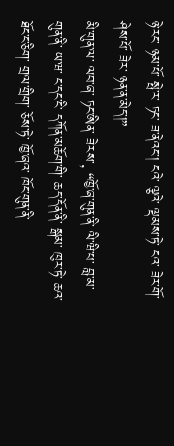ཉེ་རང་ ཉམ་པོ་ སྤེ་ར་ ཏང་ ཟ་ནེའང་། ངའེ་ ལྕའེ་ ལྡམས་ཏེ་ ངའ་ ཟེར་གོ་ཤེས་པོ་ ཟེར་ ཉན་ན་མེད་།”
མི་གུན་ལ་ ལབ་ཞ་ ཏང་ཨིན་ ཟེརས་, “ཁྱོ་ཞ་གུན་ནི་ ལི་ཝི་པ་ བླ་མ་གུན་ནི་ ཡ་ཝ་ ང་དང་ངི་ དཀོན་མཆོག་གི་ ཆད་དོན་ནི་ སྒམ་ ཁུར་ཏེ་ ཆའ་ ཐོང་ང་ཅིག་ གྲལ་གྲིག་ ཅོས་ཏེ་ ཁྱོ་ཞའ་ ཁོང་གུན་ནི་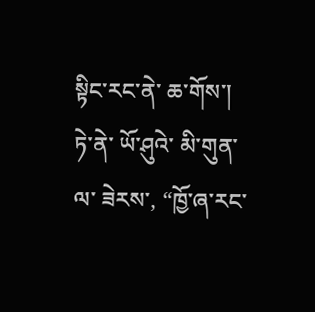སྟིང་རང་ནེ་ ཆ་གོས་།
ཏེ་ནེ་ ཡོ་ཤུའེ་ མི་གུན་ལ་ ཟེརས་, “ཁྱོ་ཞ་རང་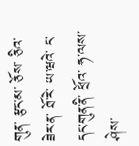གུན་ རྩང་མ་ ཅོས་ ཅིའ་ཟེར་ན་ ཐོ་རེ་ ཡ་ཝའེ་ ང་དང་གུན་ནི་ ཕྲོའ་ ཧ་ལས་ཤེས་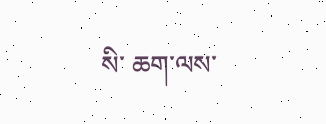སི་ ཆག་ལས་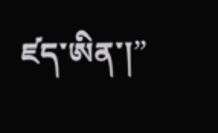ཛད་ཨིན་།”